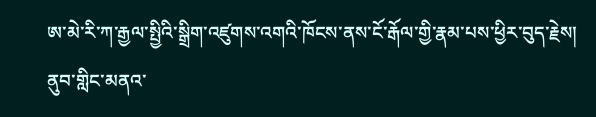ཨ་མེ་རི་ཀ་རྒྱལ་སྤྱིའི་སྒྲིག་འཛུགས་འགའི་ཁོངས་ནས་ངོ་རྒོལ་གྱི་རྣམ་པས་ཕྱིར་བུད་རྗེས། ནུབ་གླིང་མནའ་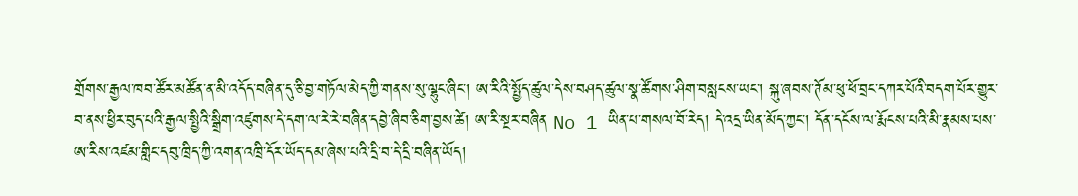གྲོགས་རྒྱལ་ཁབ་ཚོར་མཚོན་ན་མི་འདོད་བཞིན་དུ་ཅི་བྱ་གཏོལ་མེད་ཀྱི་གནས་སུ་ལྷུང་ཞིང་། ཨ་རིའི་སྤྱོད་ཚུལ་དེས་བཤད་ཚུལ་སྣ་ཚོགས་ཤིག་བསླངས་ཡང་། སྐུ་ཞབས་ཊོམ་ཕུ་ཕོ་བྲང་དཀར་པོའི་བདག་པོར་གྱུར་བ་ནས་ཕྱིར་བུད་པའི་རྒྱལ་སྤྱིའི་སྒྲིག་འཛུགས་དེ་དག་ལ་རེ་རེ་བཞིན་དབྱེ་ཞིབ་ཅིག་བྱས་ཚེ། ཨ་རི་སྔར་བཞིན No 1 ཡིན་པ་གསལ་བོ་རེད། དེ་འདྲ་ཡིན་མོད་ཀྱང་། དོན་དངོས་ལ་རྨོངས་པའི་མི་རྣམས་པས་ཨ་རིས་འཛམ་གླིང་དབུ་ཁྲིད་ཀྱི་འགན་འཁྲི་དོར་ཡོད་དམ་ཞེས་པའི་དྲི་བ་དེ་དྲི་བཞིན་ཡོད།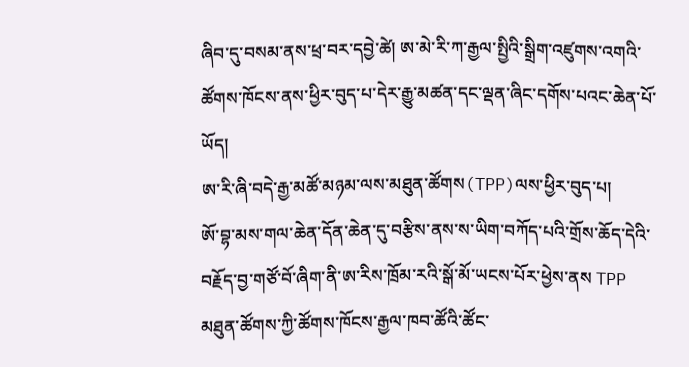ཞིབ་དུ་བསམ་ནས་ཕྲ་བར་དབྱེ་ཚེ། ཨ་མེ་རི་ཀ་རྒྱལ་སྤྱིའི་སྒྲིག་འཛུགས་འགའི་ཚོགས་ཁོངས་ནས་ཕྱིར་བུད་པ་དེར་རྒྱུ་མཚན་དང་ལྡན་ཞིང་དགོས་པའང་ཆེན་པོ་ཡོད།
ཨ་རི་ཞི་བདེ་རྒྱ་མཚོ་མཉམ་ལས་མཐུན་ཚོགས(TPP)ལས་ཕྱིར་བུད་པ།
ཨོ་བྷ་མས་གལ་ཆེན་དོན་ཆེན་དུ་བརྩིས་ནས་ས་ཡིག་བཀོད་པའི་གྲོས་ཆོད་དེའི་བརྗོད་བྱ་གཙོ་བོ་ཞིག་ནི་ཨ་རིས་ཁྲོམ་རའི་སྒོ་མོ་ཡངས་པོར་ཕྱེས་ནས TPP མཐུན་ཚོགས་ཀྱི་ཚོགས་ཁོངས་རྒྱལ་ཁབ་ཚོའི་ཚོང་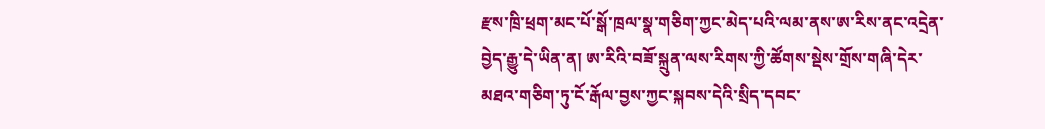རྫས་ཁྲི་ཕྲག་མང་པོ་སྒོ་ཁྲལ་སྣ་གཅིག་ཀྱང་མེད་པའི་ལམ་ནས་ཨ་རིས་ནང་འདྲེན་བྱེད་རྒྱུ་དེ་ཡིན་ན། ཨ་རིའི་བཟོ་སྐྲུན་ལས་རིགས་ཀྱི་ཚོགས་སྡེས་གྲོས་གཞི་དེར་མཐའ་གཅིག་ཏུ་ངོ་རྒོལ་བྱས་ཀྱང་སྐབས་དེའི་སྲིད་དབང་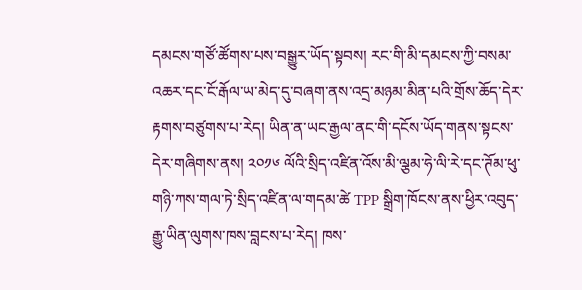དམངས་གཙོ་ཚོགས་པས་བསྒྱུར་ཡོད་སྟབས། རང་གི་མི་དམངས་ཀྱི་བསམ་འཆར་དང་ངོ་རྒོལ་ཡ་མེད་དུ་བཞག་ནས་འདྲ་མཉམ་མིན་པའི་གྲོས་ཆོད་དེར་རྟགས་བཙུགས་པ་རེད། ཡིན་ན་ཡང་རྒྱལ་ནང་གི་དངོས་ཡོད་གནས་སྟངས་དེར་གཞིགས་ནས། ༢༠༡༦ ལོའི་སྲིད་འཛིན་འོས་མི་ལྕམ་ཧེ་ལི་རེ་དང་ཊོམ་ཕུ་གཉི་ཀས་གལ་ཏེ་སྲིད་འཛིན་ལ་གདམ་ཚེ TPP སྒྲིག་ཁོངས་ནས་ཕྱིར་འབུད་རྒྱུ་ཡིན་ལུགས་ཁས་བླངས་པ་རེད། ཁས་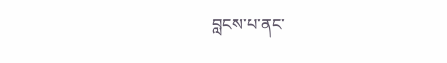བླངས་པ་ནང་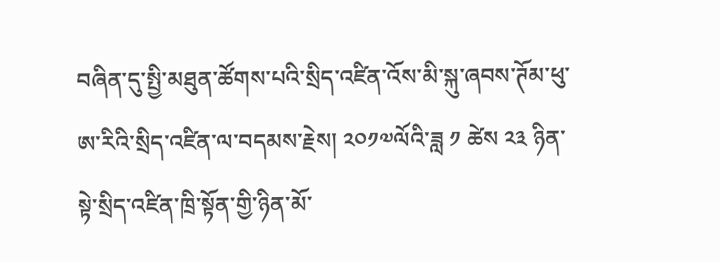བཞིན་དུ་སྤྱི་མཐུན་ཚོགས་པའི་སྲིད་འཛིན་འོས་མི་སྐུ་ཞབས་ཊོམ་ཕུ་ཨ་རིའི་སྲིད་འཛིན་ལ་བདམས་རྗེས། ༢༠༡༧ལོའི་ཟླ ༡ ཚེས ༢༣ ཉིན་སྟེ་སྲིད་འཛིན་ཁྲི་སྟོན་གྱི་ཉིན་མོ་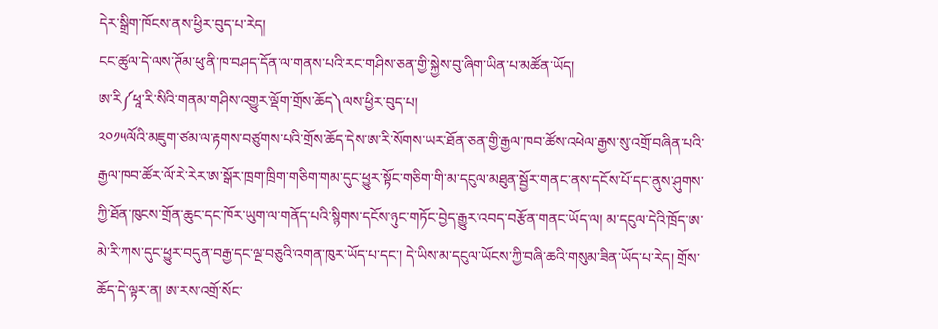དེར་སྒྲིག་ཁོངས་ནས་ཕྱིར་བུད་པ་རེད།
ངང་ཚུལ་དེ་ལས་ཊོམ་ཕུ་ནི་ཁ་བཤད་དོན་ལ་གནས་པའི་རང་གཤིས་ཅན་གྱི་སྐྱེས་བུ་ཞིག་ཡིན་པ་མཚོན་ཡོད།
ཨ་རི༼ཕཱ་རི་སིའི་གནམ་གཤིས་འགྱུར་ལྡོག་གྲོས་ཆོད༽ལས་ཕྱིར་བུད་པ།
༢༠༡༥ལོའི་མཇུག་ཙམ་ལ་རྟགས་བཙུགས་པའི་གྲོས་ཆོད་དེས་ཨ་རི་སོགས་ཡར་ཐོན་ཅན་གྱི་རྒྱལ་ཁབ་ཚོས་འཕེལ་རྒྱས་སུ་འགྲོ་བཞིན་པའི་རྒྱལ་ཁབ་ཚོར་ལོ་རེ་རེར་ཨ་སྒོར་ཁྲག་ཁྲིག་གཅིག་གམ་དུང་ཕྱུར་སྟོང་གཅིག་གི་མ་དངུལ་མཐུན་སྦྱོར་གནང་ནས་དངོས་པོ་དང་ནུས་ཤུགས་ཀྱི་ཐོན་ཁུངས་གྲོན་ཆུང་དང་ཁོར་ཡུག་ལ་གནོད་པའི་སྙིགས་དངོས་ཉུང་གཏོང་བྱེད་རྒྱུར་འབད་བརྩོན་གནང་ཡོད་ལ། མ་དངུལ་དེའི་ཁྲོད་ཨ་མེ་རི་ཀས་དུང་ཕྱུར་བདུན་བརྒྱ་དང་ལྔ་བཅུའི་འགན་ཁུར་ཡོད་པ་དང་། དེ་ཡིས་མ་དངུལ་ཡོངས་ཀྱི་བཞི་ཆའི་གསུམ་ཟིན་ཡོད་པ་རེད། གྲོས་ཆོད་དེ་ལྟར་ན། ཨ་རས་འགྲོ་སོང་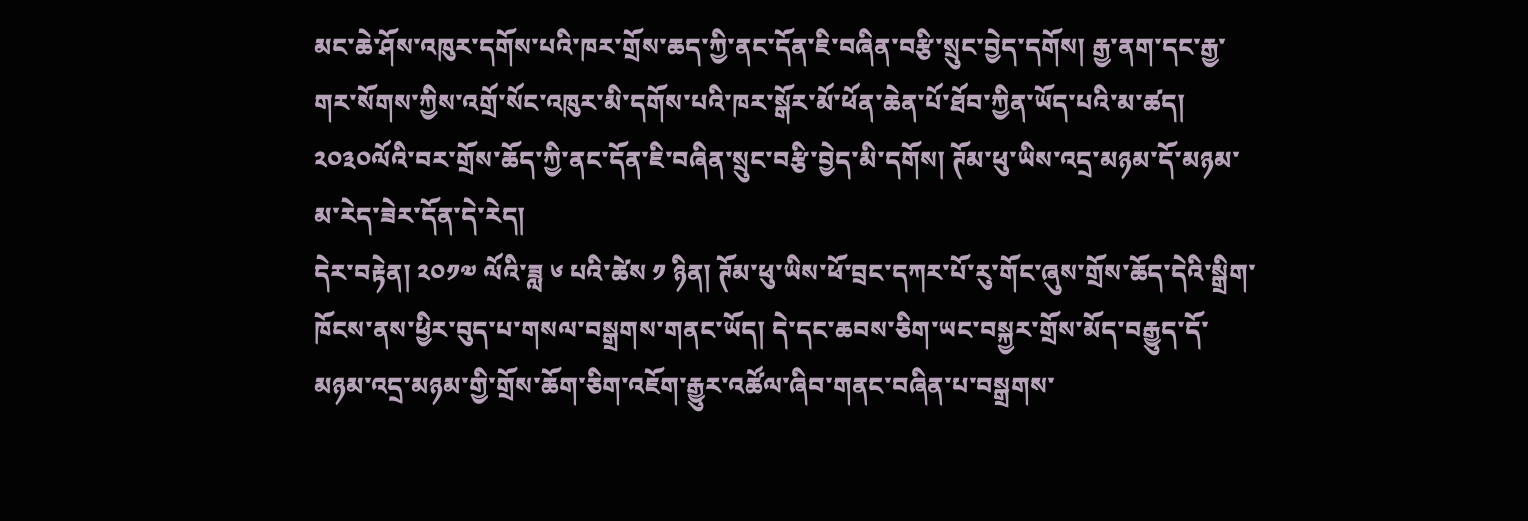མང་ཆེ་ཤོས་འཁུར་དགོས་པའི་ཁར་གྲོས་ཆད་ཀྱི་ནང་དོན་ཇི་བཞིན་བརྩི་སྲུང་བྱེད་དགོས། རྒྱ་ནག་དང་རྒྱ་གར་སོགས་ཀྱིས་འགྲོ་སོང་འཁུར་མི་དགོས་པའི་ཁར་སྒོར་མོ་ཕོན་ཆེན་པོ་ཐོབ་ཀྱིན་ཡོད་པའི་མ་ཚད། ༢༠༣༠ལོའི་བར་གྲོས་ཆོད་ཀྱི་ནང་དོན་ཇི་བཞིན་སྲུང་བརྩི་བྱེད་མི་དགོས། ཊོམ་ཕུ་ཡིས་འདྲ་མཉམ་དོ་མཉམ་མ་རེད་ཟེར་དོན་དེ་རེད།
དེར་བརྟེན། ༢༠༡༧ ལོའི་ཟླ ༦ པའི་ཚེས ༡ ཉིན། ཊོམ་ཕུ་ཡིས་ཕོ་བྲང་དཀར་པོ་རུ་གོང་ཞུས་གྲོས་ཆོད་དེའི་སྒྲིག་ཁོངས་ནས་ཕྱིར་བུད་པ་གསལ་བསྒྲགས་གནང་ཡོད། དེ་དང་ཆབས་ཅིག་ཡང་བསྐྱར་གྲོས་མོད་བརྒྱུད་དོ་མཉམ་འདྲ་མཉམ་གྱི་གྲོས་ཆོག་ཅིག་འཇོག་རྒྱུར་འཚོལ་ཞིབ་གནང་བཞིན་པ་བསྒྲགས་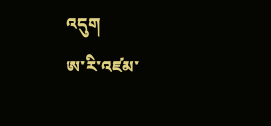འདུག
ཨ་རི་འཛམ་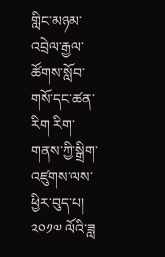གླིང་མཉམ་འབྲེལ་རྒྱལ་ཚོགས་སློབ་གསོ་དང་ཚན་རིག རིག་གནས་ཀྱི་སྒྲིག་འཛུགས་ལས་ཕྱིར་བུད་པ།
༢༠༡༧ ལོའི་ཟླ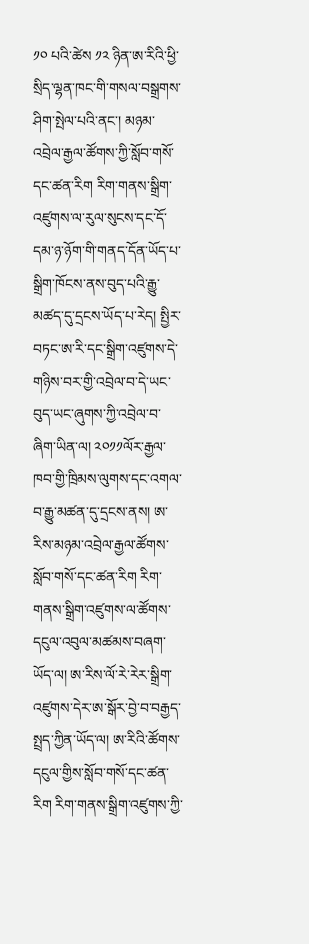༡༠ པའི་ཚེས ༡༢ ཉིན་ཨ་རིའི་ཕྱི་སྲིད་ལྷན་ཁང་གི་གསལ་བསྒྲགས་ཤིག་སྤེལ་པའི་ནང་། མཉམ་འབྲེལ་རྒྱལ་ཚོགས་ཀྱི་སློབ་གསོ་དང་ཚན་རིག རིག་གནས་སྒྲིག་འཛུགས་ལ་རུལ་སུངས་དང་དོ་དམ་ཉ་ཉོག་གི་གནད་དོན་ཡོད་པ་སྒྲིག་ཁོངས་ནས་བུད་པའི་རྒྱུ་མཚད་དུ་དྲངས་ཡོད་པ་རེད། སྤྱིར་བཏང་ཨ་རི་དང་སྒྲིག་འཛུགས་དེ་གཉིས་བར་གྱི་འབྲེལ་བ་དེ་ཡང་བུད་ཡང་ཞུགས་ཀྱི་འབྲེལ་བ་ཞིག་ཡིན་ལ། ༢༠༡༡ལོར་རྒྱལ་ཁབ་གྱི་ཁྲིམས་ལུགས་དང་འགལ་བ་རྒྱུ་མཚན་དུ་དྲངས་ནས། ཨ་རིས་མཉམ་འབྲེལ་རྒྱལ་ཚོགས་སློབ་གསོ་དང་ཚན་རིག རིག་གནས་སྒྲིག་འཛུགས་ལ་ཚོགས་དངུལ་འབུལ་མཚམས་བཞག་ཡོད་ལ། ཨ་རིས་ལོ་རེ་རེར་སྒྲིག་འཛུགས་དེར་ཨ་སྒོར་བྱེ་བ་བརྒྱད་སྤྲད་ཀྱིན་ཡོད་ལ། ཨ་རིའི་ཚོགས་དངུལ་གྱིས་སློབ་གསོ་དང་ཚན་རིག རིག་གནས་སྒྲིག་འཛུགས་ཀྱི་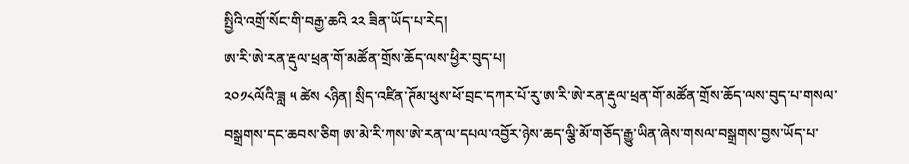སྤྱིའི་འགྲོ་སོང་གི་བརྒྱ་ཆའི ༢༢ ཟིན་ཡོད་པ་རེད།
ཨ་རི་ཨེ་རན་རྡུལ་ཕྲན་གོ་མཚོན་གྲོས་ཆོད་ལས་ཕྱིར་བུད་པ།
༢༠༡༨ལོའི་ཟླ ༥ ཚེས ༨ཉིན། སྲིད་འཛིན་ཊོམ་ཕུས་ཕོ་བྲང་དཀར་པོ་རུ་ཨ་རི་ཨེ་རན་རྡུལ་ཕྲན་གོ་མཚོན་གྲོས་ཆོད་ལས་བུད་པ་གསལ་བསྒྲགས་དང་ཆབས་ཅིག ཨ་མེ་རི་ཀས་ཨེ་རན་ལ་དཔལ་འབྱོར་ཉེས་ཆད་ལྕི་མོ་གཅོད་རྒྱུ་ཡིན་ཞེས་གསལ་བསྒྲགས་བྱས་ཡོད་པ་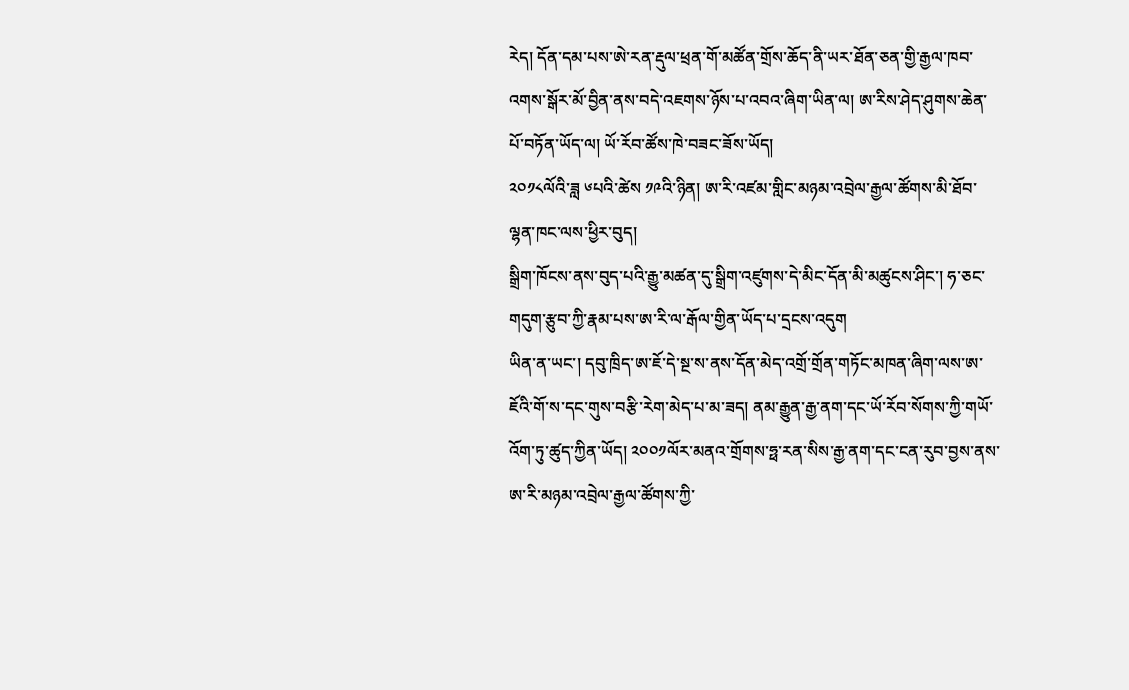རེད། དོན་དམ་པས་ཨེ་རན་རྡུལ་ཕྲན་གོ་མཚོན་གྲོས་ཆོད་ནི་ཡར་ཐོན་ཅན་གྱི་རྒྱལ་ཁབ་འགས་སྒོར་མོ་བྱིན་ནས་བདེ་འཇགས་ཉོས་པ་འབའ་ཞིག་ཡིན་ལ། ཨ་རིས་ཤེད་ཤུགས་ཆེན་པོ་བཏོན་ཡོད་ལ། ཡོ་རོབ་ཚོས་ཁེ་བཟང་ཟོས་ཡོད།
༢༠༡༨ལོའི་ཟླ ༦པའི་ཚེས ༡༩འི་ཉིན། ཨ་རི་འཛམ་གླིང་མཉམ་འབྲེལ་རྒྱལ་ཚོགས་མི་ཐོབ་ལྷན་ཁང་ལས་ཕྱིར་བུད།
སྒྲིག་ཁོངས་ནས་བུད་པའི་རྒྱུ་མཚན་དུ་སྒྲིག་འཛུགས་དེ་མིང་དོན་མི་མཚུངས་ཤིང་། ཧ་ཅང་གདུག་རྩུབ་ཀྱི་རྣམ་པས་ཨ་རི་ལ་རྒོལ་གྱིན་ཡོད་པ་དྲངས་འདུག
ཡིན་ན་ཡང་། དབུ་ཁྲིད་ཨ་ཇོ་དེ་སྔ་ས་ནས་དོན་མེད་འགྲོ་གྲོན་གཏོང་མཁན་ཞིག་ལས་ཨ་ཇོའི་གོ་ས་དང་གུས་བརྩི་རེག་མེད་པ་མ་ཟད། ནམ་རྒྱུན་རྒྱ་ནག་དང་ཡོ་རོབ་སོགས་ཀྱི་གཡོ་འོག་ཏུ་ཚུད་ཀྱིན་ཡོད། ༢༠༠༡ལོར་མནའ་གྲོགས་ཧྥ་རན་སིས་རྒྱ་ནག་དང་ངན་རུབ་བྱས་ནས་ཨ་རི་མཉམ་འབྲེལ་རྒྱལ་ཚོགས་ཀྱི་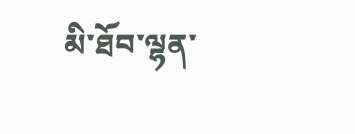མི་ཐོབ་ལྷན་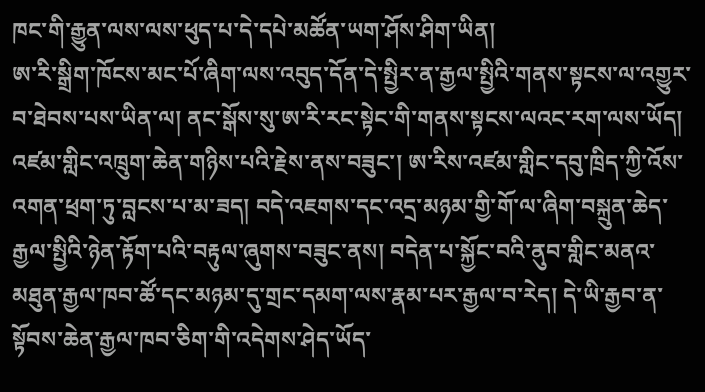ཁང་གི་རྒྱུན་ལས་ལས་ཕུད་པ་དེ་དཔེ་མཚོན་ཡག་ཤོས་ཤིག་ཡིན།
ཨ་རི་སྒྲིག་ཁོངས་མང་པོ་ཞིག་ལས་འབུད་དོན་དེ་སྤྱིར་ན་རྒྱལ་སྤྱིའི་གནས་སྟངས་ལ་འགྱུར་བ་ཐེབས་པས་ཡིན་ལ། ནང་སྒོས་སུ་ཨ་རི་རང་སྟེང་གི་གནས་སྟངས་ལའང་རག་ལས་ཡོད།
འཛམ་གླིང་འཁྲུག་ཆེན་གཉིས་པའི་རྗེས་ནས་བཟུང་། ཨ་རིས་འཛམ་གླིང་དབུ་ཁྲིད་ཀྱི་འོས་འགན་ཕྲག་ཏུ་བླངས་པ་མ་ཟད། བདེ་འཇགས་དང་འདྲ་མཉམ་གྱི་གོ་ལ་ཞིག་བསྐྲུན་ཆེད་རྒྱལ་སྤྱིའི་ཉེན་རྟོག་པའི་བརྟུལ་ཞུགས་བཟུང་ནས། བདེན་པ་སྐྱོང་བའི་ནུབ་གླིང་མནའ་མཐུན་རྒྱལ་ཁབ་ཚོ་དང་མཉམ་དུ་གྲང་དམག་ལས་རྣམ་པར་རྒྱལ་བ་རེད། དེ་ཡི་རྒྱབ་ན་སྟོབས་ཆེན་རྒྱལ་ཁབ་ཅིག་གི་འདེགས་ཤེད་ཡོད་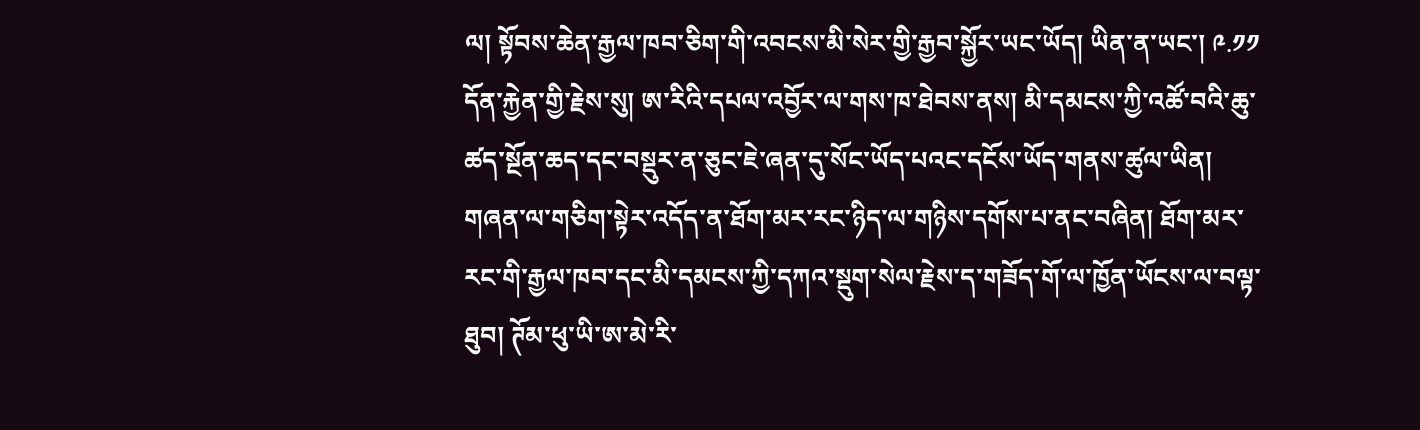ལ། སྟོབས་ཆེན་རྒྱལ་ཁབ་ཅིག་གི་འབངས་མི་སེར་གྱི་རྒྱབ་སྐྱོར་ཡང་ཡོད། ཡིན་ན་ཡང་། ༩.༡༡ དོན་རྐྱེན་གྱི་རྗེས་སུ། ཨ་རིའི་དཔལ་འབྱོར་ལ་གས་ཁ་ཐེབས་ནས། མི་དམངས་ཀྱི་འཚོ་བའི་ཆུ་ཚད་སྔོན་ཆད་དང་བསྡུར་ན་ཅུང་ཇེ་ཞན་དུ་སོང་ཡོད་པའང་དངོས་ཡོད་གནས་ཚུལ་ཡིན། གཞན་ལ་གཅིག་སྟེར་འདོད་ན་ཐོག་མར་རང་ཉིད་ལ་གཉིས་དགོས་པ་ནང་བཞིན། ཐོག་མར་རང་གི་རྒྱལ་ཁབ་དང་མི་དམངས་ཀྱི་དཀའ་སྡུག་སེལ་རྗེས་ད་གཟོད་གོ་ལ་ཁྱོན་ཡོངས་ལ་བལྟ་ཐུབ། ཊོམ་ཕུ་ཡི་ཨ་མེ་རི་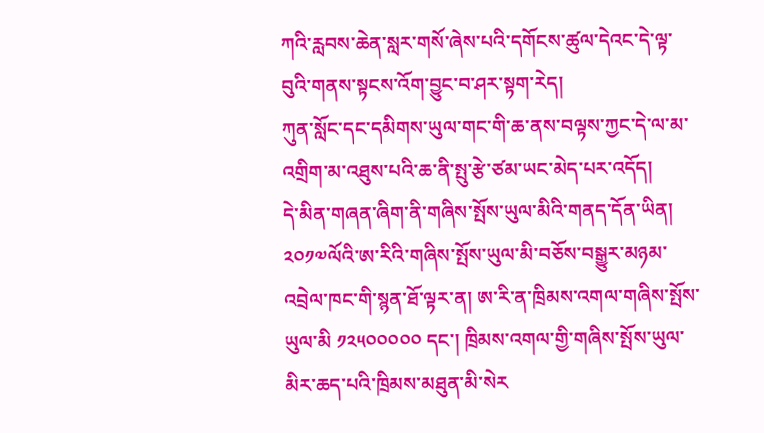ཀའི་རླབས་ཆེན་སླར་གསོ་ཞེས་པའི་དགོངས་ཚུལ་དེའང་དེ་ལྟ་བུའི་གནས་སྟངས་འོག་བྱུང་བ་ཤར་སྟག་རེད།
ཀུན་སློང་དང་དམིགས་ཡུལ་གང་གི་ཆ་ནས་བལྟས་ཀྱང་དེ་ལ་མ་འགྲིག་མ་འཐུས་པའི་ཆ་ནི་སྤུ་རྩེ་ཙམ་ཡང་མེད་པར་འདོད།
དེ་མིན་གཞན་ཞིག་ནི་གཞིས་སྤོས་ཡུལ་མིའི་གནད་དོན་ཡིན། ༢༠༡༧ལོའི་ཨ་རིའི་གཞིས་སྤོས་ཡུལ་མི་བཅོས་བསྒྱུར་མཉམ་འབྲེལ་ཁང་གི་སྙན་ཐོ་ལྟར་ན། ཨ་རི་ན་ཁྲིམས་འགལ་གཞིས་སྤོས་ཡུལ་མི ༡༢༥༠༠༠༠༠ དང་། ཁྲིམས་འགལ་གྱི་གཞིས་སྤོས་ཡུལ་མིར་ཆད་པའི་ཁྲིམས་མཐུན་མི་སེར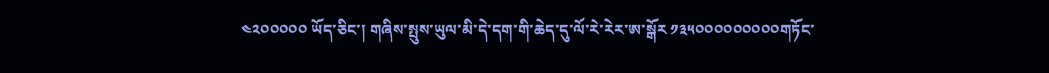༤༢༠༠༠༠༠ ཡོད་ཅིང་། གཞིས་སྤུས་ཡུལ་མི་དེ་དག་གི་ཆེད་དུ་ལོ་རེ་རེར་ཨ་སྒོར ༡༣༥༠༠༠༠༠༠༠༠༠གཏོང་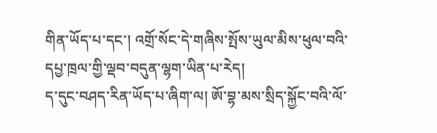གིན་ཡོད་པ་དང་། འགྲོ་སོང་དེ་གཞིས་སྤོས་ཡུལ་མིས་ཕུལ་བའི་དཔྱ་ཁྲལ་གྱི་ལྡབ་བདུན་ལྷག་ཡིན་པ་རེད།
ད་དུང་བཤད་རིན་ཡོད་པ་ཞིག་ལ། ཨོ་བྷ་མས་སྲིད་སྐྱོང་བའི་ལོ་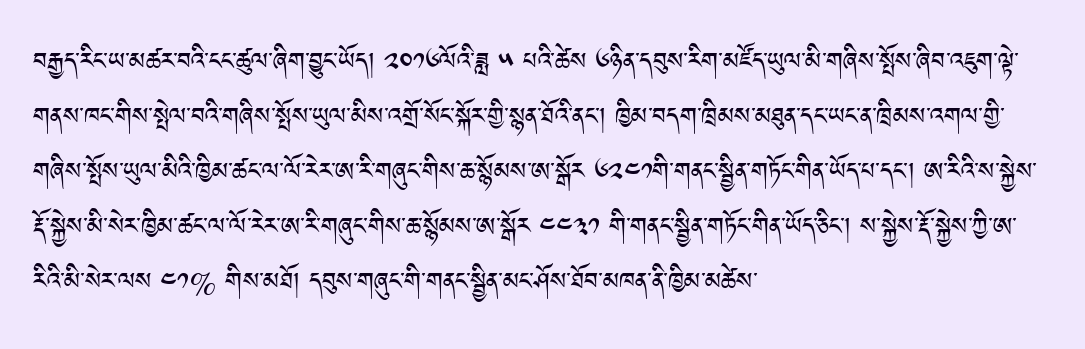བརྒྱད་རིང་ཡ་མཚར་བའི་ངང་ཚུལ་ཞིག་བྱུང་ཡོད། ༢༠༡༦ལོའི་ཟླ ༥ པའི་ཚེས ༦ཉིན་དབུས་རིག་མཛོད་ཡུལ་མི་གཞིས་སྤོས་ཞིབ་འཇུག་ལྟེ་གནས་ཁང་གིས་སྤེལ་བའི་གཞིས་སྤོས་ཡུལ་མིས་འགྲོ་སོང་སྐོར་གྱི་སྙན་ཐོའི་ནང་། ཁྱིམ་བདག་ཁྲིམས་མཐུན་དང་ཡང་ན་ཁྲིམས་འགལ་གྱི་གཞིས་སྤོས་ཡུལ་མིའི་ཁྱིམ་ཚང་ལ་ལོ་རེར་ཨ་རི་གཞུང་གིས་ཆ་སྙོམས་ཨ་སྒོར ༦༢༤༡གི་གནང་སྦྱིན་གཏོང་གིན་ཡོད་པ་དང་། ཨ་རིའི་ས་སྐྱེས་རྡོ་སྐྱེས་མི་སེར་ཁྱིམ་ཚང་ལ་ལོ་རེར་ཨ་རི་གཞུང་གིས་ཆ་སྙོམས་ཨ་སྒོར ༤༤༣༡ གི་གནང་སྦྱིན་གཏོང་གིན་ཡོད་ཅིང་། ས་སྐྱེས་རྡོ་སྐྱེས་ཀྱི་ཨ་རིའི་མི་སེར་ལས ༤༡% གིས་མཐོ། དབུས་གཞུང་གི་གནང་སྦྱིན་མང་ཤོས་ཐོབ་མཁན་ནི་ཁྱིམ་མཚེས་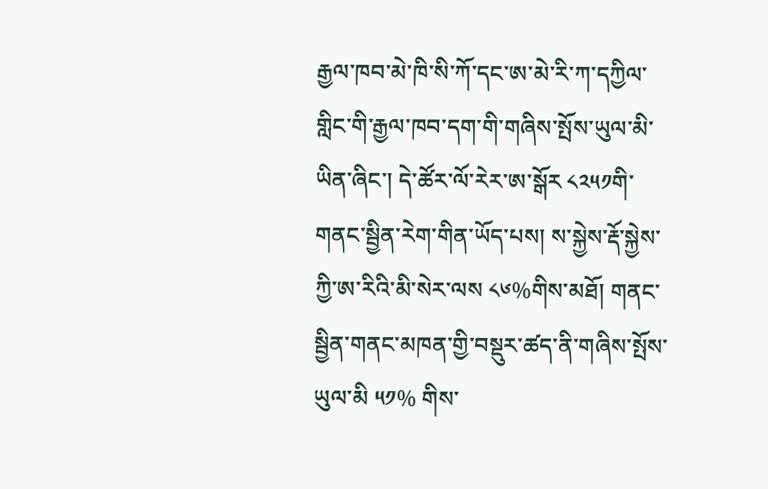རྒྱལ་ཁབ་མེ་ཁི་སི་ཀོ་དང་ཨ་མེ་རི་ཀ་དཀྱིལ་གླིང་གི་རྒྱལ་ཁབ་དག་གི་གཞིས་སྤོས་ཡུལ་མི་ཡིན་ཞིང་། དེ་ཚོར་ལོ་རེར་ཨ་སྒོར ༨༢༥༡གི་གནང་སྦྱིན་རེག་གིན་ཡོད་པས། ས་སྐྱེས་རྡོ་སྐྱེས་ཀྱི་ཨ་རིའི་མི་སེར་ལས ༨༦%གིས་མཐོ། གནང་སྦྱིན་གནང་མཁན་གྱི་བསྡུར་ཚད་ནི་གཞིས་སྤོས་ཡུལ་མི ༥༡% གིས་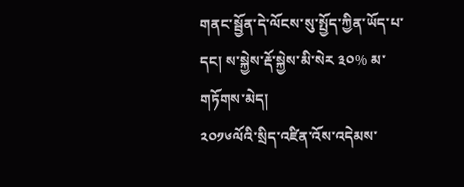གནང་སྦྱོན་དེ་ལོངས་སུ་སྤྱོད་ཀྱིན་ཡོད་པ་དང། ས་སྐྱེས་རྡོ་སྐྱེས་མི་སེར ༣༠% མ་གཏོགས་མེད།
༢༠༡༦ལོའི་སྲིད་འཛིན་འོས་འདེམས་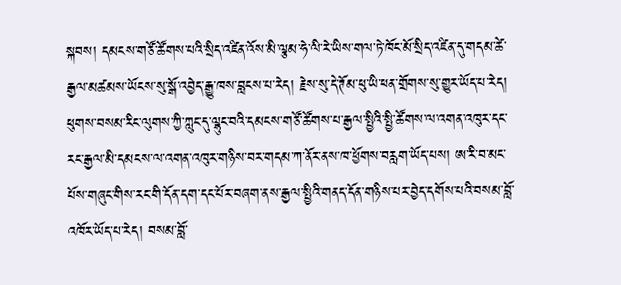སྐབས། དམངས་གཙོ་ཚོགས་པའི་སྲིད་འཛིན་འོས་མི་ལྕམ་ཧེ་ལི་རེ་ཡིས་གལ་ཏེ་ཁོང་མོ་སྲིད་འཛིན་དུ་གདམ་ཚེ་རྒྱལ་མཚམས་ཡོངས་སུ་སྒོ་འབྱེད་རྒྱུ་ཁས་བླངས་པ་རེད། རྗེས་སུ་དེ་ཊོམ་ཕུ་ཡི་ཕན་གྲོགས་སུ་གྱུར་ཡོད་པ་རེད།
ཕུགས་བསམ་རིང་ལུགས་ཀྱི་ཀླུང་དུ་ལྷུང་བའི་དམངས་གཙོ་ཚོགས་པ་རྒྱལ་སྤྱིའི་སྤྱི་ཚོགས་ལ་འགན་འཁུར་དང་རང་རྒྱལ་མི་དམངས་ལ་འགན་འཁུར་གཉིས་བར་གདམ་ཀ་ནོར་ནས་ཁ་ཕྱོགས་བརླག་ཡོད་པས། ཨ་རི་བ་མང་པོས་གཞུང་གིས་རང་གི་དོན་དག་དང་པོར་བཞག་ནས་རྒྱལ་སྤྱིའི་གནད་དོན་གཉིས་པར་བྱེད་དགོས་པའི་བསམ་བློ་འཁོར་ཡོད་པ་རེད། བསམ་བློ་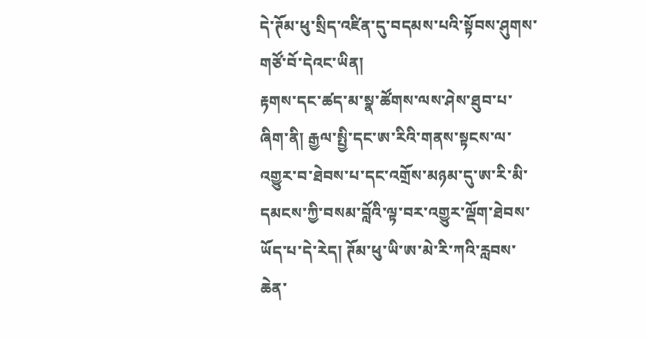དེ་ཊོམ་ཕུ་སྲིད་འཛིན་དུ་བདམས་པའི་སྟོབས་ཤུགས་གཙོ་བོ་དེའང་ཡིན།
རྟགས་དང་ཚད་མ་སྣ་ཚོགས་ལས་ཤེས་ཐུབ་པ་ཞིག་ནི། རྒྱལ་སྤྱི་དང་ཨ་རིའི་གནས་སྟངས་ལ་འགྱུར་བ་ཐེབས་པ་དང་འགྲོས་མཉམ་དུ་ཨ་རི་མི་དམངས་ཀྱི་བསམ་བློའི་ལྟ་བར་འགྱུར་ལྡོག་ཐེབས་ཡོད་པ་དེ་རེད། ཊོམ་ཕུ་ཡི་ཨ་མེ་རི་ཀའི་རླབས་ཆེན་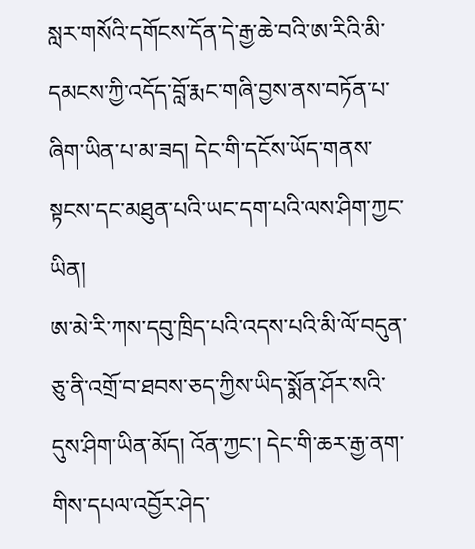སླར་གསོའི་དགོངས་དོན་དེ་རྒྱ་ཆེ་བའི་ཨ་རིའི་མི་དམངས་ཀྱི་འདོད་བློ་རྨང་གཞི་བྱས་ནས་བཏོན་པ་ཞིག་ཡིན་པ་མ་ཟད། དེང་གི་དངོས་ཡོད་གནས་སྟངས་དང་མཐུན་པའི་ཡང་དག་པའི་ལས་ཤིག་ཀྱང་ཡིན།
ཨ་མེ་རི་ཀས་དབུ་ཁྲིད་པའི་འདས་པའི་མི་ལོ་བདུན་ཅུ་ནི་འགྲོ་བ་ཐབས་ཅད་ཀྱིས་ཡིད་སྨོན་ཤོར་སའི་དུས་ཤིག་ཡིན་མོད། འོན་ཀྱང་། དེང་གི་ཆར་རྒྱ་ནག་གིས་དཔལ་འབྱོར་ཤེད་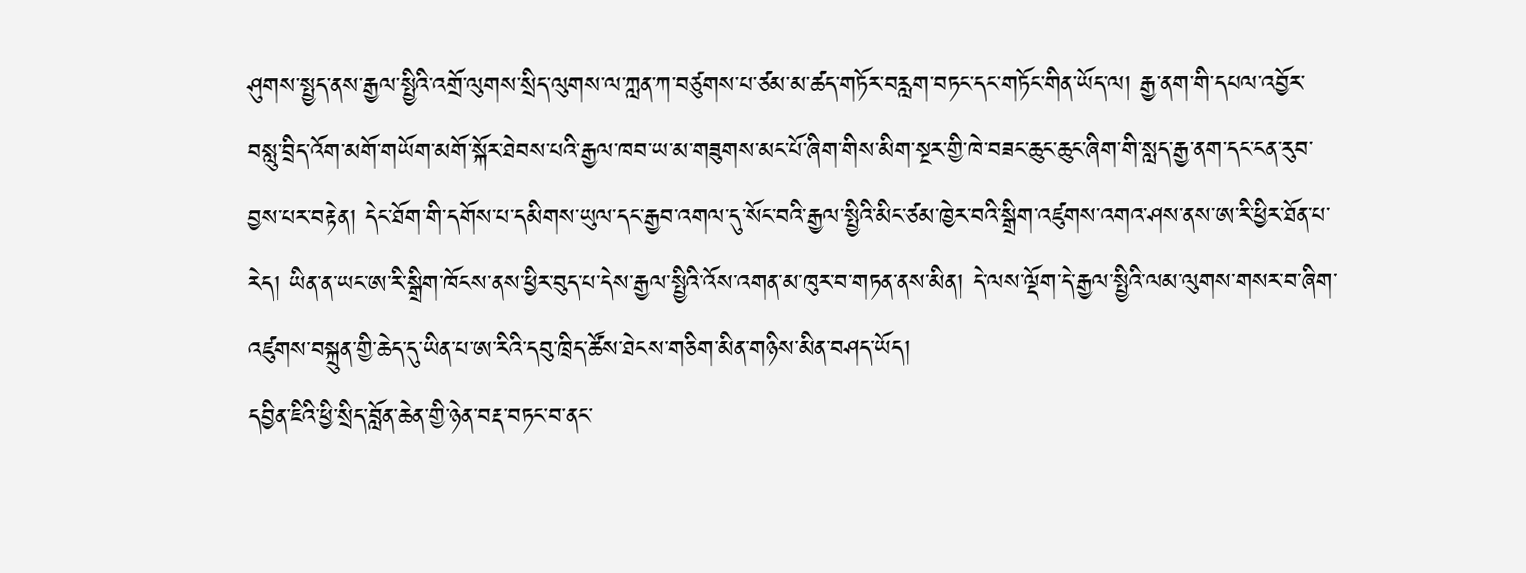ཤུགས་སྤྱད་ནས་རྒྱལ་སྤྱིའི་འགྲོ་ལུགས་སྲིད་ལུགས་ལ་ཀླན་ཀ་བཙུགས་པ་ཙམ་མ་ཚད་གཏོར་བརླག་བཏང་དང་གཏོང་གིན་ཡོད་ལ། རྒྱ་ནག་གི་དཔལ་འབྱོར་བསླུ་བྲིད་འོག་མགོ་གཡོག་མགོ་སྐོར་ཐེབས་པའི་རྒྱལ་ཁབ་ཡ་མ་གཟུགས་མང་པོ་ཞིག་གིས་མིག་སྔར་གྱི་ཁེ་བཟང་ཆུང་ཆུང་ཞིག་གི་སླད་རྒྱ་ནག་དང་ངན་རུབ་བྱས་པར་བརྟེན། དེང་ཐོག་གི་དགོས་པ་དམིགས་ཡུལ་དང་རྒྱབ་འགལ་དུ་སོང་བའི་རྒྱལ་སྤྱིའི་མིང་ཙམ་ཁྱེར་བའི་སྒྲིག་འཛུགས་འགའ་ཤས་ནས་ཨ་རི་ཕྱིར་ཐོན་པ་རེད། ཡིན་ན་ཡང་ཨ་རི་སྒྲིག་ཁོངས་ནས་ཕྱིར་བུད་པ་དེས་རྒྱལ་སྤྱིའི་འོས་འགན་མ་ཁུར་བ་གཏན་ནས་མིན། དེ་ལས་ལྡོག་དེ་རྒྱལ་སྤྱིའི་ལམ་ལུགས་གསར་བ་ཞིག་འཛུགས་བསྐྲུན་གྱི་ཆེད་དུ་ཡིན་པ་ཨ་རིའི་དབུ་ཁྲིད་ཚོས་ཐེངས་གཅིག་མིན་གཉིས་མིན་བཤད་ཡོད།
དབྱིན་ཇིའི་ཕྱི་སྲིད་བློན་ཆེན་གྱི་ཉེན་བརྡ་བཏང་བ་ནང་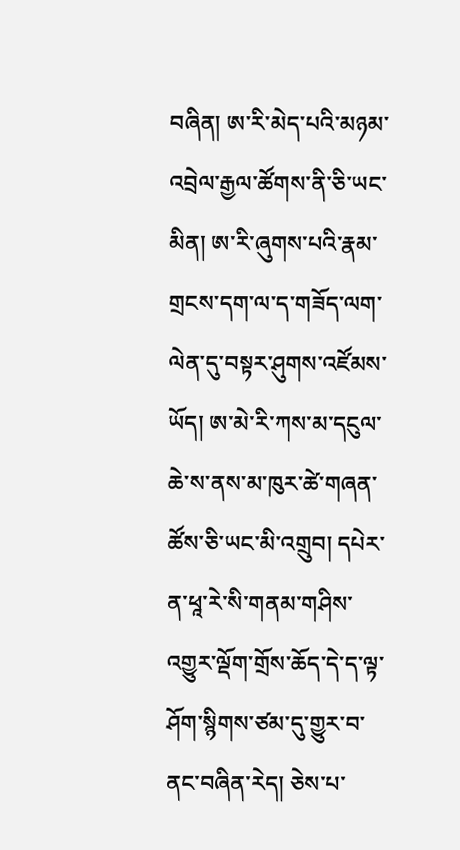བཞིན། ཨ་རི་མེད་པའི་མཉམ་འབྲེལ་རྒྱལ་ཚོགས་ནི་ཅི་ཡང་མིན། ཨ་རི་ཞུགས་པའི་རྣམ་གྲངས་དག་ལ་ད་གཟོད་ལག་ལེན་དུ་བསྟར་ཤུགས་འཛོམས་ཡོད། ཨ་མེ་རི་ཀས་མ་དངུལ་ཆེ་ས་ནས་མ་ཁུར་ཚེ་གཞན་ཚོས་ཅི་ཡང་མི་འགྲུབ། དཔེར་ན་ཕཱ་རེ་སི་གནམ་གཤིས་འགྱུར་ལྡོག་གྲོས་ཆོད་དེ་ད་ལྟ་ཤོག་སྙིགས་ཙམ་དུ་གྱུར་བ་ནང་བཞིན་རེད། ཅེས་པ་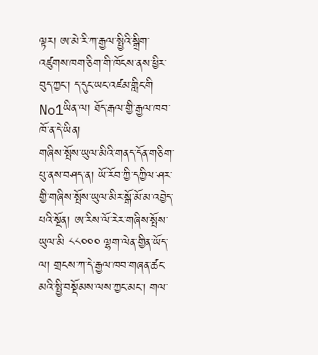ལྟར། ཨ་མེ་རི་ཀ་རྒྱལ་སྤྱིའི་སྒྲིག་འཛུགས་ཁག་ཅིག་གི་ཁོངས་ནས་ཕྱིར་བུད་ཀྱང་། ད་དུང་ཡང་འཛམ་གླིང་གི No1ཡིན་ལ། ཐོད་རྒལ་གྱི་རྒྱལ་ཁབ་ཁོ་ན་དེ་ཡིན།
གཞིས་སྤོས་ཡུལ་མིའི་གནད་དོན་གཅིག་པུ་ནས་བཤད་ན། ཡོ་རོབ་ཀྱི་དཀྱིལ་ཤར་གྱི་གཞིས་སྤོས་ཡུལ་མིར་སྒོ་མོ་མ་འབྱེད་པའི་སྔོན། ཨ་རིས་ལོ་རེར་གཞིས་སྤོས་ཡུལ་མི ༨༨༠༠༠ ལྷག་ལེན་གྱིན་ཡོད་ལ། གྲངས་ཀ་དེ་རྒྱལ་ཁབ་གཞན་ཚང་མའི་སྤྱི་བསྡོམས་ལས་ཀྱང་མང་། གལ་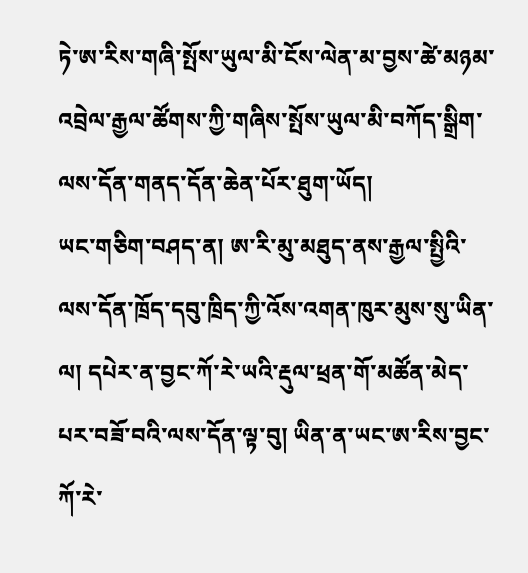ཏེ་ཨ་རིས་གཞི་སྤོས་ཡུལ་མི་ངོས་ལེན་མ་བྱས་ཚེ་མཉམ་འབྲེལ་རྒྱལ་ཚོགས་ཀྱི་གཞིས་སྤོས་ཡུལ་མི་བཀོད་སྒྲིག་ལས་དོན་གནད་དོན་ཆེན་པོར་ཐུག་ཡོད།
ཡང་གཅིག་བཤད་ན། ཨ་རི་མུ་མཐུད་ནས་རྒྱལ་སྤྱིའི་ལས་དོན་ཁྲོད་དབུ་ཁྲིད་ཀྱི་འོས་འགན་ཁུར་མུས་སུ་ཡིན་ལ། དཔེར་ན་བྱང་ཀོ་རེ་ཡའི་རྡུལ་ཕྲན་གོ་མཚོན་མེད་པར་བཟོ་བའི་ལས་དོན་ལྟ་བུ། ཡིན་ན་ཡང་ཨ་རིས་བྱང་ཀོ་རེ་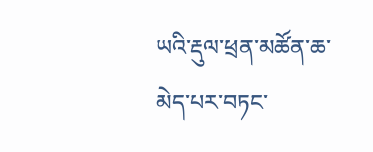ཡའི་རྡུལ་ཕྲན་མཚོན་ཆ་མེད་པར་བཏང་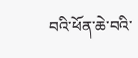བའི་ཕོན་ཆེ་བའི་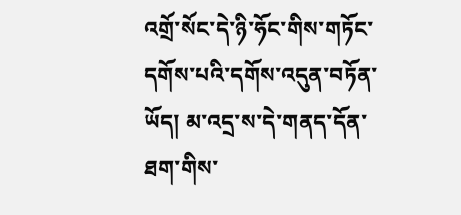འགྲོ་སོང་དེ་ཉི་ཧོང་གིས་གཏོང་དགོས་པའི་དགོས་འདུན་བཏོན་ཡོད། མ་འདྲ་ས་དེ་གནད་དོན་ཐག་གིས་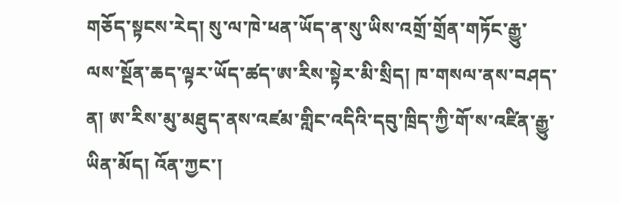གཅོད་སྟངས་རེད། སུ་ལ་ཁེ་ཕན་ཡོད་ན་སུ་ཡིས་འགྲོ་གྲོན་གཏོང་རྒྱུ་ལས་སྔོན་ཆད་ལྟར་ཡོད་ཚད་ཨ་རིས་སྟེར་མི་སྲིད། ཁ་གསལ་ནས་བཤད་ན། ཨ་རིས་མུ་མཐུད་ནས་འཛམ་གླིང་འདིའི་དབུ་ཁྲིད་ཀྱི་གོ་ས་འཛིན་རྒྱུ་ཡིན་མོད། འོན་ཀྱང་།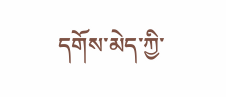དགོས་མེད་ཀྱི་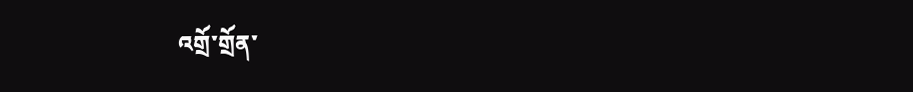འགྲོ་གྲོན་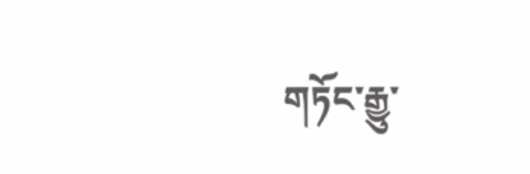གཏོང་རྒྱུ་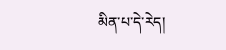མིན་པ་དེ་རེད།